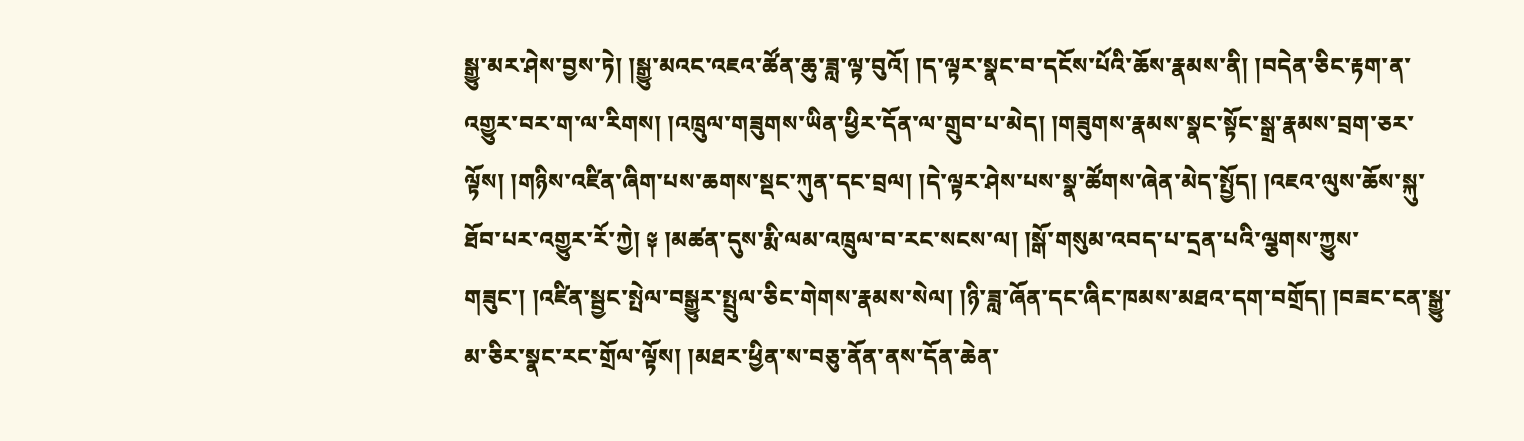སྒྱུ་མར་ཤེས་བྱས་ཏེ། །སྒྱུ་མའང་འཇའ་ཚོན་ཆུ་ཟླ་ལྟ་བུའོ། །ད་ལྟར་སྣང་བ་དངོས་པོའི་ཆོས་རྣམས་ནི། །བདེན་ཅིང་རྟག་ན་འགྱུར་བར་ག་ལ་རིགས། །འཁྲུལ་གཟུགས་ཡིན་ཕྱིར་དོན་ལ་གྲུབ་པ་མེད། །གཟུགས་རྣམས་སྣང་སྟོང་སྒྲ་རྣམས་བྲག་ཅར་ལྟོས། །གཉིས་འཛིན་ཞིག་པས་ཆགས་སྡང་ཀུན་དང་བྲལ། །དེ་ལྟར་ཤེས་པས་སྣ་ཚོགས་ཞེན་མེད་སྤྱོད། །འཇའ་ལུས་ཆོས་སྐུ་ཐོབ་པར་འགྱུར་རོ་ཀྱེ། ༈ །མཚན་དུས་རྨི་ལམ་འཁྲུལ་བ་རང་སངས་ལ། །སྒོ་གསུམ་འབད་པ་དྲན་པའི་ལྕགས་ཀྱུས་གཟུང་། །འཛིན་སྦྱང་སྤེལ་བསྒྱུར་སྤྲུལ་ཅིང་གེགས་རྣམས་སེལ། །ཉི་ཟླ་ཞོན་དང་ཞིང་ཁམས་མཐའ་དག་བགྲོད། །བཟང་ངན་སྒྱུ་མ་ཅིར་སྣང་རང་གྲོལ་ལྟོས། །མཐར་ཕྱིན་ས་བཅུ་ནོན་ནས་དོན་ཆེན་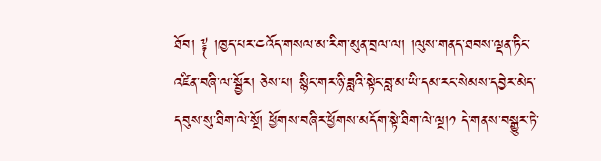ཐོབ། ༈ །ཁྱད་པར་༤འོད་གསལ་མ་རིག་མུན་བྲལ་ལ། །ལུས་གནད་ཐབས་ལྡན་ཏིང་འཛིན་བཞི་ལ་སྦྱོར། ཅེས་པ། སྙིང་གར་ཉི་ཟླའི་སྟེང་བླ་མ་ཡི་དམ་རང་སེམས་དབྱེར་མེད་དབུས་སུ་ཐིག་ལེ་སྔོ། ཕྱོགས་བཞིར་ཕྱོགས་མདོག་སྟེ་ཐིག་ལེ་ལྔ།༡ དེ་གནས་བསྒྱུར་ཏེ་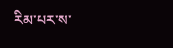རིམ་པར་ས་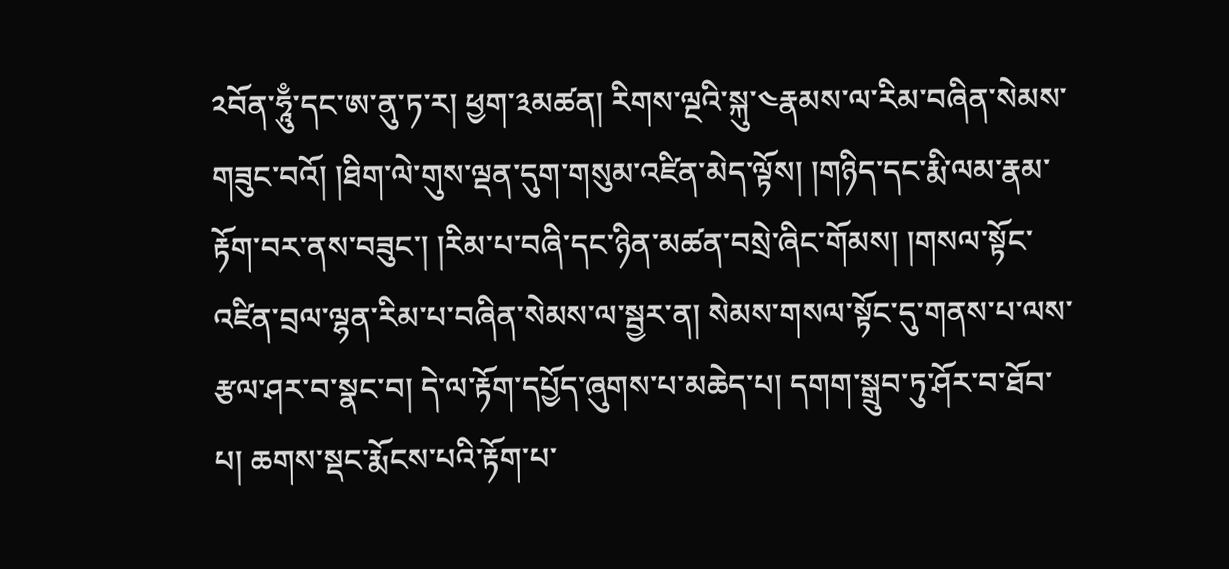༢བོན་ཧཱུྃ་དང་ཨ་ནུ་ཏ་ར། ཕྱག་༣མཚན། རིགས་ལྔའི་སྐུ་༤རྣམས་ལ་རིམ་བཞིན་སེམས་གཟུང་བའོ། །ཐིག་ལེ་གུས་ལྡན་དུག་གསུམ་འཛིན་མེད་ལྟོས། །གཉིད་དང་རྨི་ལམ་རྣམ་རྟོག་བར་ནས་བཟུང་། །རིམ་པ་བཞི་དང་ཉིན་མཚན་བསྲེ་ཞིང་གོམས། །གསལ་སྟོང་འཛིན་བྲལ་ལྷན་རིམ་པ་བཞིན་སེམས་ལ་སྦྱར་ན། སེམས་གསལ་སྟོང་དུ་གནས་པ་ལས་རྩལ་ཤར་བ་སྣང་བ། དེ་ལ་རྟོག་དཔྱོད་ཞུགས་པ་མཆེད་པ། དགག་སྒྲུབ་ཏུ་ཤོར་བ་ཐོབ་པ། ཆགས་སྡང་རྨོངས་པའི་རྟོག་པ་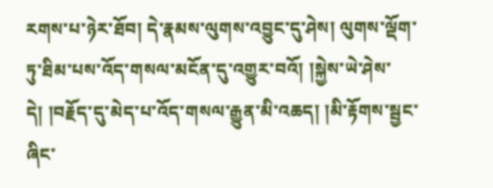རགས་པ་ཉེར་ཐོབ། དེ་རྣམས་ལུགས་འབྱུང་དུ་ཤེས། ལུགས་ལྡོག་ཏུ་ཐིམ་པས་འོད་གསལ་མངོན་དུ་འགྱུར་བའོ། །སྐྱེས་ཡེ་ཤེས་དེ། །བརྗོད་དུ་མེད་པ་འོད་གསལ་རྒྱུན་མི་འཆད། །མི་རྟོགས་སྦྱང་ཞིང་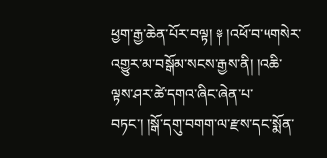ཕྱག་རྒྱ་ཆེན་པོར་བལྟ། ༈ །འཕོ་བ་༥གསེར་འགྱུར་མ་བསྒོམ་སངས་རྒྱས་ནི། །འཆི་ལྟས་ཤར་ཚེ་དགའ་ཞིང་ཞེན་པ་བཏང་། །སྒོ་དགུ་བགག་ལ་རྫས་དང་སྨོན་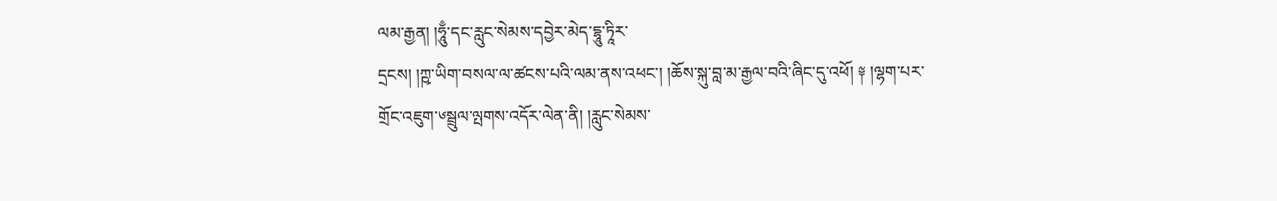ལམ་རྒྱན། །ཧཱུྃ་དང་རླུང་སེམས་དབྱེར་མེད་དྷཱུ་ཏཱིར་
དྲངས། །ཀྵ་ཡིག་བསལ་ལ་ཚངས་པའི་ལམ་ནས་འཕང་། །ཆོས་སྐུ་བླ་མ་རྒྱལ་བའི་ཞིང་དུ་འཕོ། ༈ །ལྷག་པར་གྲོང་འཇུག་༦སྦྲུལ་ལྤགས་འདོར་ལེན་ནི། །རླུང་སེམས་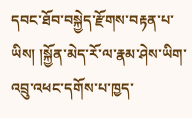དབང་ཐོབ་བསྐྱེད་རྫོགས་བརྟན་པ་ཡིས། །སྐྱོན་མེད་རོ་ལ་རྣམ་ཤེས་ཡིག་འབྲུ་འཕང་དགོས་པ་ཁྱད་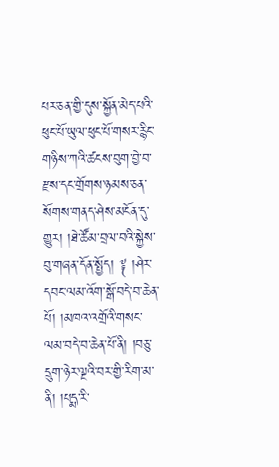པར་ཅན་གྱི་དུས་སྐྱོན་མེད་པའི་ཕུང་པོ་ཡུལ་ཕུང་པོ་གསར་རྙིང་གཉིས་ཀའི་ཚངས་བུག་བྱེ་བ་རྫས་དང་གྲོགས་ཉམས་ཅན་སོགས་གནད་ཤེས་མངོན་དུ་གྱུར། །ཐེ་ཚོམ་བྲལ་བའི་སྐྱེས་བུ་གཞན་དོན་སྤྱོད། ༈ །ཤེར་དབང་ལམ་འོག་སྒོ་བདེ་བ་ཆེན་པོ། །མཁའ་འགྲོའི་གསང་ལམ་བདེ་བ་ཆེན་པོ་ནི། །བཅུ་དྲུག་ཉེར་ལྔའི་བར་གྱི་རིག་མ་ནི། །པདྨ་རི་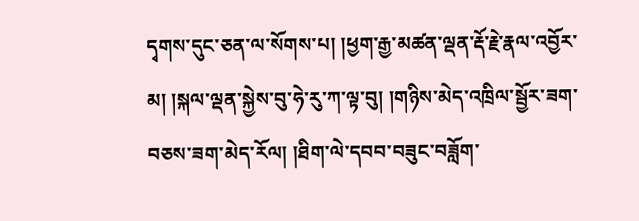དྭགས་དུང་ཅན་ལ་སོགས་པ། །ཕྱག་རྒྱ་མཚན་ལྡན་རྡོ་རྗེ་རྣལ་འབྱོར་མ། །སྐལ་ལྡན་སྐྱེས་བུ་ཧེ་རུ་ཀ་ལྟ་བུ། །གཉིས་མེད་འཁྲིལ་སྦྱོར་ཟག་བཅས་ཟག་མེད་རོལ། །ཐིག་ལེ་དབབ་བཟུང་བཟློག་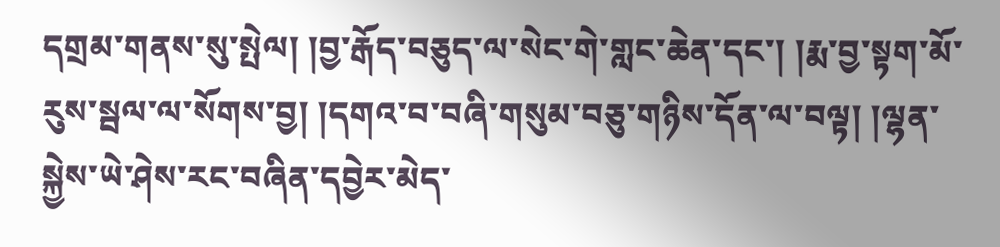དགྲམ་གནས་སུ་སྤེལ། །བྱ་རྒོད་བཅུད་ལ་སེང་གེ་གླང་ཆེན་དང་། །རྨ་བྱ་སྟག་མོ་རུས་སྦལ་ལ་སོགས་བྱ། །དགའ་བ་བཞི་གསུམ་བཅུ་གཉིས་དོན་ལ་བལྟ། །ལྷན་སྐྱེས་ཡེ་ཤེས་རང་བཞིན་དབྱེར་མེད་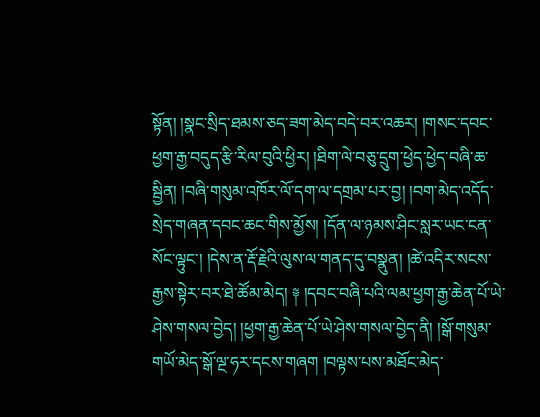སྟོན། །སྣང་སྲིད་ཐམས་ཅད་ཟག་མེད་བདེ་བར་འཆར། །གསང་དབང་ཕྱག་རྒྱ་བདུད་རྩི་རིལ་བུའི་ཕྱིར། །ཐིག་ལེ་བཅུ་དྲུག་ཕྱེད་ཕྱེད་བཞི་ཆ་སྦྱིན། །བཞི་གསུམ་འཁོར་ལོ་དག་ལ་དགྲམ་པར་བྱ། །བག་མེད་འདོད་སྲེད་གཞན་དབང་ཆང་གིས་མྱོས། །དོན་ལ་ཉམས་ཤིང་སླར་ཡང་ངན་སོང་ལྟུང་། །དེས་ན་རྡོ་རྗེའི་ལུས་ལ་གནད་དུ་བསྣུན། །ཚེ་འདིར་སངས་རྒྱས་སྟེར་བར་ཐེ་ཚོམ་མེད། ༈ །དབང་བཞི་པའི་ལམ་ཕྱག་རྒྱ་ཆེན་པོ་ཡེ་ཤེས་གསལ་བྱེད། །ཕྱག་རྒྱ་ཆེན་པོ་ཡེ་ཤེས་གསལ་བྱེད་ནི། །སྒོ་གསུམ་གཡོ་མེད་སྒོ་ལྔ་ཧར་དངས་གཞག །བལྟས་པས་མཐོང་མེད་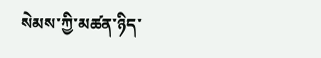སེམས་ཀྱི་མཚན་ཉིད་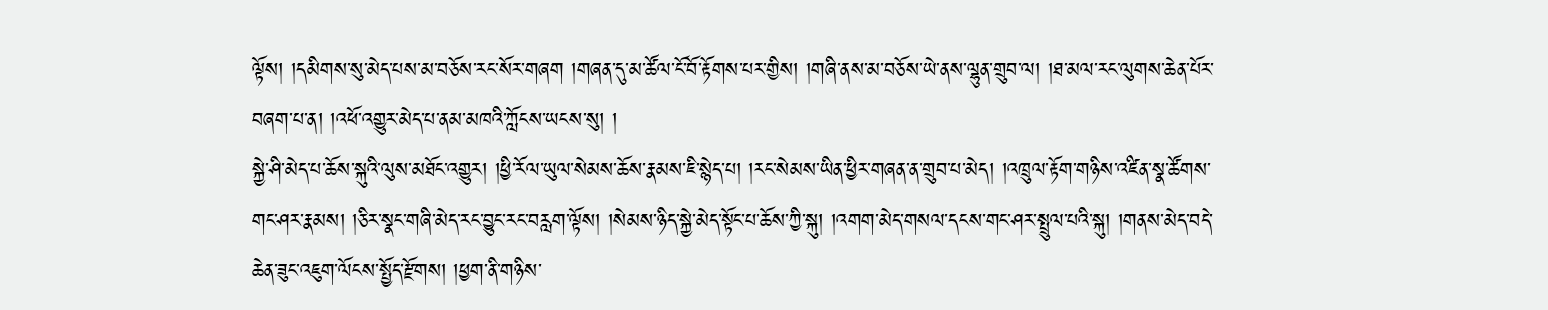ལྟོས། །དམིགས་སུ་མེད་པས་མ་བཅོས་རང་སོར་གཞག །གཞན་དུ་མ་ཚོལ་ངོ་བོ་རྟོགས་པར་གྱིས། །གཞི་ནས་མ་བཅོས་ཡེ་ནས་ལྷུན་གྲུབ་ལ། །ཐ་མལ་རང་ལུགས་ཆེན་པོར་བཞག་པ་ན། །འཕོ་འགྱུར་མེད་པ་ནམ་མཁའི་ཀློངས་ཡངས་སུ། །
སྐྱེ་ཤི་མེད་པ་ཆོས་སྐུའི་ལུས་མཐོང་འགྱུར། །ཕྱི་རོལ་ཡུལ་སེམས་ཆོས་རྣམས་ཇི་སྙེད་པ། །རང་སེམས་ཡིན་ཕྱིར་གཞན་ན་གྲུབ་པ་མེད། །འཁྲུལ་རྟོག་གཉིས་འཛིན་སྣ་ཚོགས་གང་ཤར་རྣམས། །ཅིར་སྣང་གཞི་མེད་རང་བྱུང་རང་བརླག་ལྟོས། །སེམས་ཉིད་སྐྱེ་མེད་སྟོང་པ་ཆོས་ཀྱི་སྐུ། །འགག་མེད་གསལ་དངས་གང་ཤར་སྤྲུལ་པའི་སྐུ། །གནས་མེད་བདེ་ཆེན་ཟུང་འཇུག་ལོངས་སྤྱོད་རྫོགས། །ཕྱག་ནི་གཉིས་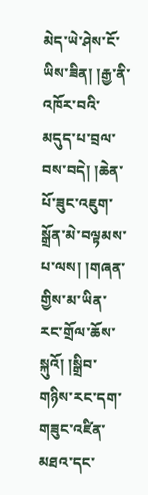མེད་ཡེ་ཤེས་ངོ་ཡིས་ཟིན། །རྒྱ་ནི་འཁོར་བའི་མདུད་པ་བྲལ་བས་བདེ། །ཆེན་པོ་ཟུང་འཇུག་སྒྲོན་མེ་བལྟམས་པ་ལས། །གཞན་གྱིས་མ་ཡིན་རང་གྲོལ་ཆོས་སྐུའོ། །སྒྲིབ་གཉིས་རང་དག་གཟུང་འཛིན་མཐའ་དང་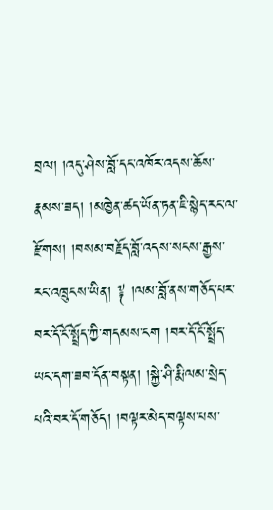བྲལ། །འདུ་ཤེས་བློ་དང་འཁོར་འདས་ཆོས་རྣམས་ཟད། །མཁྱེན་ཚད་ཡོན་ཏན་ཇི་སྙེད་རང་ལ་རྫོགས། །བསམ་བརྗོད་བློ་འདས་སངས་རྒྱས་རང་འཁྲུངས་ཡིན། ༈ །ལམ་བློ་ནས་གཅོད་པར་བར་དོ་ངོ་སྤྲོད་ཀྱི་གདམས་ངག །བར་དོ་ངོ་སྤྲོད་ཡང་དག་ཟབ་དོན་བསྟན། །སྐྱེ་ཤི་རྨི་ལམ་སྲེད་པའི་བར་དོ་གཅོད། །བལྟར་མེད་བལྟས་པས་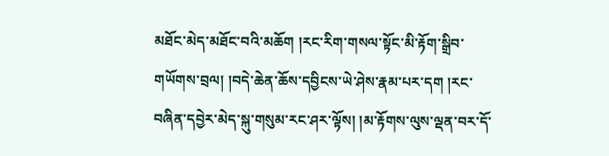མཐོང་མེད་མཐོང་བའི་མཆོག །རང་རིག་གསལ་སྟོང་མི་རྟོག་སྒྲིབ་གཡོགས་བྲལ། །བདེ་ཆེན་ཆོས་དབྱིངས་ཡེ་ཤེས་རྣམ་པར་དག །རང་བཞིན་དབྱེར་མེད་སྐུ་གསུམ་རང་ཤར་ལྟོས། །མ་རྟོགས་ལུས་ལྡན་བར་དོ་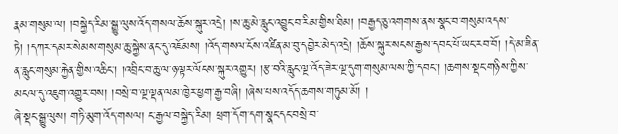རྣམ་གསུམ་ལ། །བསྐྱེད་རིམ་སྒྱུ་ལུས་འོད་གསལ་ཆོས་སྐུར་འདྲེ། །ས་ཆུ་མེ་རླུང་འབྱུང་བ་རིམ་གྱིས་ཐིམ། །བརྒྱད་ཅུ་འགགས་ནས་སྣང་བ་གསུམ་འདས་ཏེ། །དཀར་དམར་སེམས་གསུམ་ཆུ་སྐྱེས་ནང་དུ་འཇོམས། །འོད་གསལ་ངོས་འཛིན་མ་བུ་དབྱེར་མེད་འདྲེ། །ཆོས་སྐུར་སངས་རྒྱས་དབང་པོ་ཡང་རབ་བོ། །དེ་མ་ཟིན་ན་རླུང་གསུམ་རྐྱེན་གྱིས་འཆིང་། །འབྲིང་བ་ཆུ་ལ་ཉ་ལྟར་ལོངས་སྐུར་འགྱུར། །རྩ་བའི་རླུང་ལྔ་འོད་ཟེར་ལྔ་དུག་གསུམ་ལས་ཀྱི་དབང་། །ཆགས་སྡང་གཉིས་ཀྱིས་མངལ་དུ་འཇུག་འགྱུར་བས། །བསྲེ་བ་ལྔ་ལྡན་ལམ་ཁྱེར་ཕྱག་རྒྱ་བཞི། །ཞེས་པས་འདོད་ཆགས་གཏུམ་མོ། །
ཞེ་སྡང་སྒྱུ་ལུས། གཏི་མུག་འོད་གསལ། ང་རྒྱལ་བསྐྱེད་རིམ། ཕྲག་དོག་དག་སྣང་དང་བསྲེ་བ་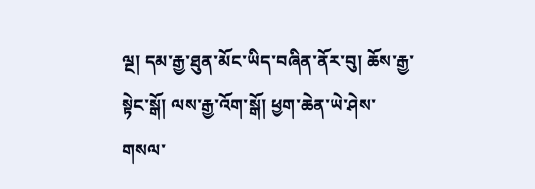ལྔ། དམ་རྒྱ་ཐུན་མོང་ཡིད་བཞིན་ནོར་བུ། ཆོས་རྒྱ་སྟེང་སྒོ། ལས་རྒྱ་འོག་སྒོ། ཕྱག་ཆེན་ཡེ་ཤེས་གསལ་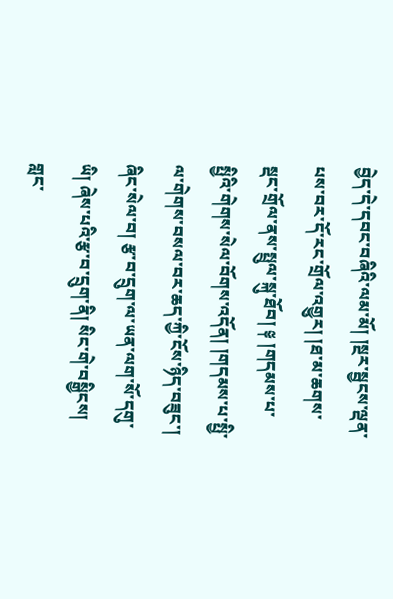བྱེད་དེ་དབང་བཞིའི་ལམ་མོ། །སྔར་སྦྱངས་ལྡན་པས་བར་དོ་རང་གྲོལ་འགྱུར། །ཐ་མ་ཆགས་སྡང་གྲོལ་ནས་སྤྲུལ་སྐུ་ཐོབ། ༈ །གདམས་པ་སྤྱིའི་གེགས་སེལ་བོགས་འདོན། །གདམས་པ་སྤྱི་ལ་གེགས་བསལ་བར་ཆད་ཀྱི་ངོས་ཉིད་བཟུང་། ཞིང་སེལ་བ། རྩ་བ་དྲུག་ལ་ཡན་ལག་སོ་དགུ་ཡི། ཞེས་པའི་རྩ་བ་དྲུག་ནི། སིང་གེ་བསྒྱིངས། གླང་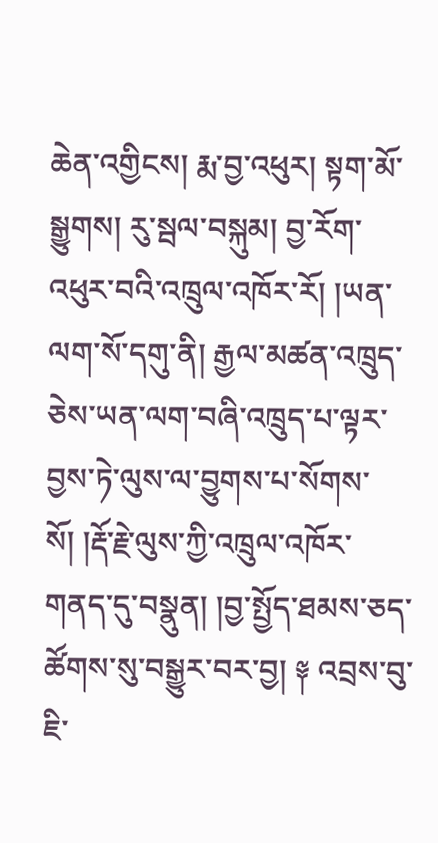ཆེན་འགྱིངས། རྨ་བྱ་འཕུར། སྟག་མོ་སྒྱུགས། རུ་སྦལ་བསྐུམ། བྱ་རོག་འཕུར་བའི་འཁྲུལ་འཁོར་རོ། །ཡན་ལག་སོ་དགུ་ནི། རྒྱལ་མཚན་འཁྲུད་ཅེས་ཡན་ལག་བཞི་འཁྲུད་པ་ལྟར་བྱས་ཏེ་ལུས་ལ་བྱུགས་པ་སོགས་སོ། །རྡོ་རྗེ་ལུས་ཀྱི་འཁྲུལ་འཁོར་གནད་དུ་བསྣུན། །བྱ་སྤྱོད་ཐམས་ཅད་ཚོགས་སུ་བསྒྱུར་བར་བྱ། ༈ འབྲས་བུ་ཇི་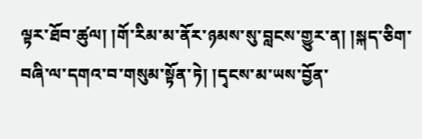ལྟར་ཐོབ་ཚུལ། །གོ་རིམ་མ་ནོར་ཉམས་སུ་བླངས་གྱུར་ན། །སྐད་ཅིག་བཞི་ལ་དགའ་བ་གསུམ་སྟོན་ཏེ། །དྭངས་མ་ཡས་བྱོན་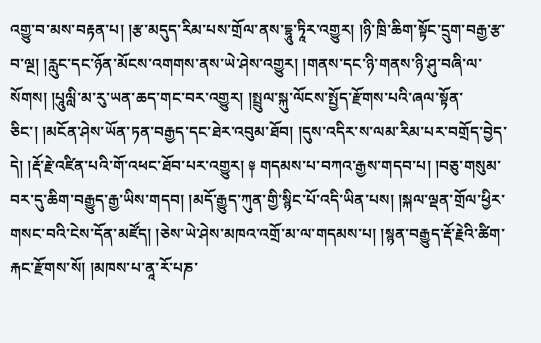འགྱུ་བ་མས་བརྟན་པ། །རྩ་མདུད་རིམ་པས་གྲོལ་ནས་དྷཱུ་ཏཱིར་འགྱུར། །ཉི་ཁྲི་ཆིག་སྟོང་དྲུག་བརྒྱ་རྩ་བ་ལྔ། །རླུང་དང་ཉོན་མོངས་འགགས་ནས་ཡེ་ཤེས་འགྱུར། །གནས་དང་ཉི་གནས་ཉི་ཤུ་བཞི་ལ་སོགས། །པཱུལླི་མ་རུ་ཡན་ཆད་གང་བར་འགྱུར། །སྤྲུལ་སྐུ་ལོངས་སྤྱོད་རྫོགས་པའི་ཞལ་སྟོན་ཅིང་། །མངོན་ཤེས་ཡོན་ཏན་བརྒྱད་དང་ཐེར་འབུམ་ཐོབ། །དུས་འདིར་ས་ལམ་རིམ་པར་བགྲོད་བྱེད་དེ། །རྡོ་རྗེ་འཛིན་པའི་གོ་འཕང་ཐོབ་པར་འགྱུར། ༈ གདམས་པ་བཀའ་རྒྱས་གདབ་པ། །བཅུ་གསུམ་བར་དུ་ཆིག་བརྒྱུད་རྒྱ་ཡིས་གདབ། །མདོ་རྒྱུད་ཀུན་གྱི་སྙིང་པོ་འདི་ཡིན་པས། །སྐལ་ལྡན་གྲོལ་ཕྱིར་གསང་བའི་ངེས་དོན་མཛོད། །ཅེས་ཡེ་ཤེས་མཁའ་འགྲོ་མ་ལ་གདམས་པ། །སྙན་བརྒྱུད་རྡོ་རྗེའི་ཚིག་རྐང་རྫོགས་སོ། །མཁས་པ་ནཱ་རོ་པཎ་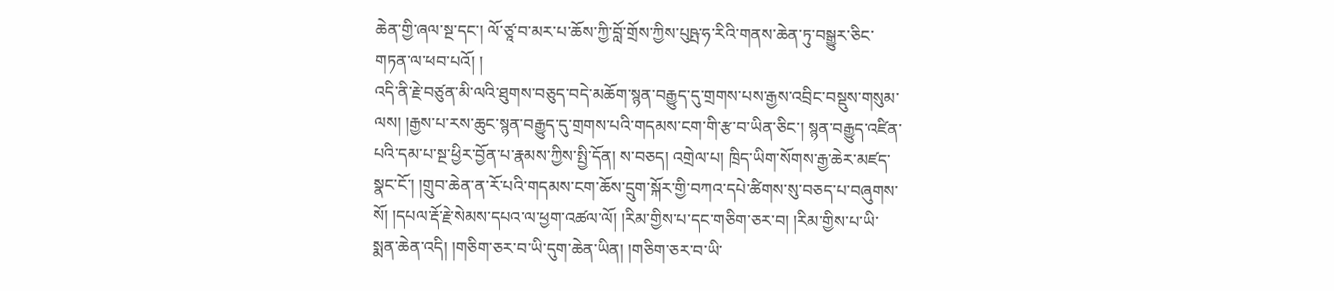ཆེན་གྱི་ཞལ་སྔ་དང་། ལོ་ཙཱ་བ་མར་པ་ཆོས་ཀྱི་བློ་གྲོས་ཀྱིས་པུཥྤ་ཧ་རིའི་གནས་ཆེན་ཏུ་བསྒྱུར་ཅིང་གཏན་ལ་ཕབ་པའོ། །
འདི་ནི་རྗེ་བཙུན་མི་ལའི་ཐུགས་བཅུད་བདེ་མཆོག་སྙན་བརྒྱུད་དུ་གྲགས་པས་རྒྱས་འབྲིང་བསྡུས་གསུམ་ལས། །རྒྱས་པ་རས་ཆུང་སྙན་བརྒྱུད་དུ་གྲགས་པའི་གདམས་ངག་གི་རྩ་བ་ཡིན་ཅིང་། སྙན་བརྒྱུད་འཛིན་པའི་དམ་པ་སྔ་ཕྱིར་བྱོན་པ་རྣམས་ཀྱིས་སྤྱི་དོན། ས་བཅད། འགྲེལ་པ། ཁྲིད་ཡིག་སོགས་རྒྱ་ཆེར་མཛད་སྣང་ངོ་། །གྲུབ་ཆེན་ན་རོ་པའི་གདམས་ངག་ཆོས་དྲུག་སྐོར་གྱི་བཀའ་དཔེ་ཚིགས་སུ་བཅད་པ་བཞུགས་སོ། །དཔལ་རྡོ་རྗེ་སེམས་དཔའ་ལ་ཕྱག་འཚལ་ལོ། །རིམ་གྱིས་པ་དང་གཅིག་ཅར་བ། །རིམ་གྱིས་པ་ཡི་སྨན་ཆེན་འདི། །གཅིག་ཅར་བ་ཡི་དུག་ཆེན་ཡིན། །གཅིག་ཅར་བ་ཡི་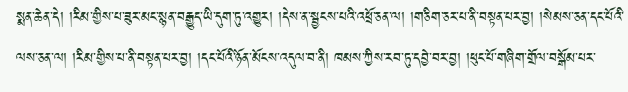སྨན་ཆེན་དེ། །རིམ་གྱིས་པ་ཟུར་མང་སྙན་བརྒྱུད་ཡི་དུག་ཏུ་འགྱུར། །དེས་ན་སྦྱངས་པའི་འཕྲོ་ཅན་ལ། །གཅིག་ཅར་པ་ནི་བསྟན་པར་བྱ། །སེམས་ཅན་དང་པོའི་ལས་ཅན་ལ། །རིམ་གྱིས་པ་ནི་བསྟན་པར་བྱ། །དང་པོའི་ཉོན་མོངས་འདུལ་བ་ནི། ཁམས་ཀྱིས་རབ་ཏུ་དབྱེ་བར་བྱ། །ཕུང་པོ་གཞིག་གྲོལ་བསྒོམ་པར་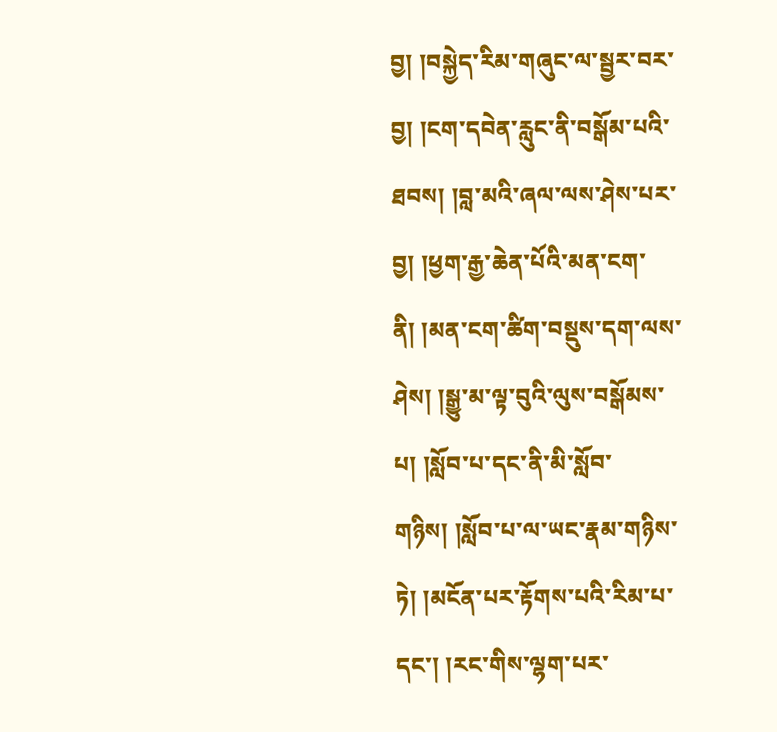བྱ། །བསྐྱེད་རིམ་གཞུང་ལ་སྦྱར་བར་བྱ། །ངག་དབེན་རླུང་ནི་བསྒོམ་པའི་ཐབས། །བླ་མའི་ཞལ་ལས་ཤེས་པར་བྱ། །ཕྱག་རྒྱ་ཆེན་པོའི་མན་ངག་ནི། །མན་ངག་ཚིག་བསྡུས་དག་ལས་ཤེས། །སྒྱུ་མ་ལྟ་བུའི་ལུས་བསྒོམས་པ། །སློབ་པ་དང་ནི་མི་སློབ་གཉིས། །སློབ་པ་ལ་ཡང་རྣམ་གཉིས་ཏེ། །མངོན་པར་རྟོགས་པའི་རིམ་པ་དང་། །རང་གིས་ལྷག་པར་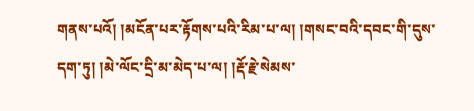གནས་པའོ། །མངོན་པར་རྟོགས་པའི་རིམ་པ་ལ། །གསང་བའི་དབང་གི་དུས་དག་ཏུ། །མེ་ལོང་དྲི་མ་མེད་པ་ལ། །རྡོ་རྗེ་སེམས་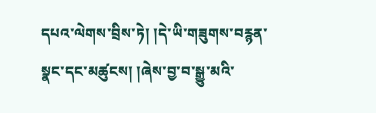དཔའ་ལེགས་བྲིས་ཏེ། །དེ་ཡི་གཟུགས་བརྙན་སྣང་དང་མཚུངས། །ཞེས་བྱ་བ་སྒྱུ་མའི་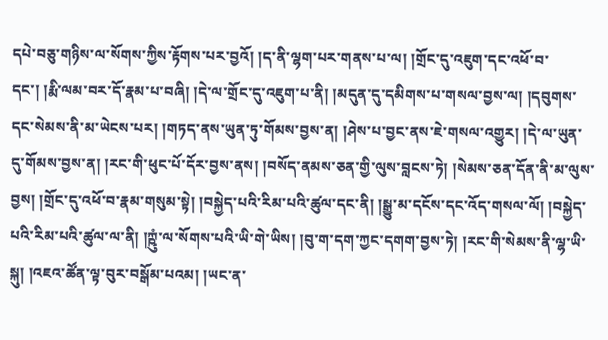དཔེ་བཅུ་གཉིས་ལ་སོགས་ཀྱིས་རྟོགས་པར་བྱའོ། །ད་ནི་ལྷག་པར་གནས་པ་ལ། །གྲོང་དུ་འཇུག་དང་འཕོ་བ་དང་། །རྨི་ལམ་བར་དོ་རྣམ་པ་བཞི། །དེ་ལ་གྲོང་དུ་འཇུག་པ་ནི། །མདུན་དུ་དམིགས་པ་གསལ་བྱས་ལ། །དབུགས་དང་སེམས་ནི་མ་ཡེངས་པར། །གཏད་ནས་ཡུན་ཏུ་གོམས་བྱས་ན། །ཤེས་པ་བྱང་ནས་ཇེ་གསལ་འགྱུར། །དེ་ལ་ཡུན་
དུ་གོམས་བྱས་ན། །རང་གི་ཕུང་པོ་དོར་བྱས་ནས། །བསོད་ནམས་ཅན་གྱི་ལུས་བླངས་ཏེ། །སེམས་ཅན་དོན་ནི་མ་ལུས་བྱས། །གྲོང་དུ་འཕོ་བ་རྣམ་གསུམ་སྟེ། །བསྐྱེད་པའི་རིམ་པའི་ཚུལ་དང་ནི། །སྒྱུ་མ་དངོས་དང་འོད་གསལ་ལོ། །བསྐྱེད་པའི་རིམ་པའི་ཚུལ་ལ་ནི། །ཀྵུཾ་ལ་སོགས་པའི་ཡི་གེ་ཡིས། །བུ་ག་དག་ཀྱང་དགག་བྱས་ཏེ། །རང་གི་སེམས་ནི་ལྷ་ཡི་སྐུ། །འཇའ་ཚོན་ལྟ་བུར་བསྒོམ་པའམ། །ཡང་ན་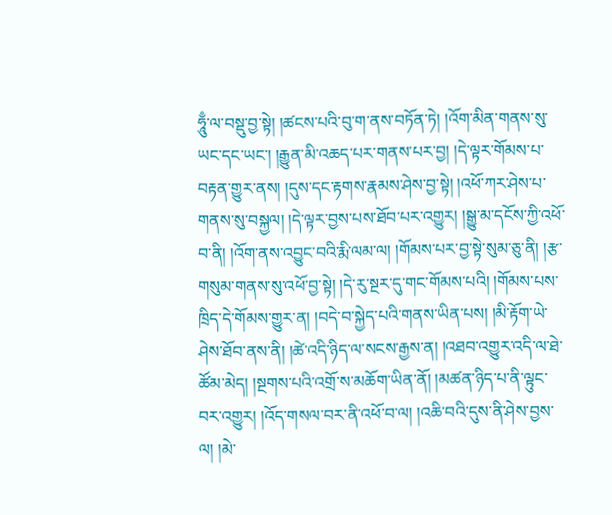ཧཱུྃ་ལ་བསྡུ་བྱ་སྟེ། །ཚངས་པའི་བུ་ག་ནས་བཏོན་ཏེ། །འོག་མིན་གནས་སུ་ཡང་དང་ཡང་། །རྒྱུན་མི་འཆད་པར་གནས་པར་བྱ། །དེ་ལྟར་གོམས་པ་བརྟན་གྱུར་ནས། །དུས་དང་རྟགས་རྣམས་ཤེས་བྱ་སྟེ། །འཕོ་ཀར་ཤེས་པ་གནས་སུ་བསྐྱལ། །དེ་ལྟར་བྱས་པས་ཐོབ་པར་འགྱུར། །སྒྱུ་མ་དངོས་ཀྱི་འཕོ་བ་ནི། །འོག་ནས་འབྱུང་བའི་རྨི་ལམ་ལ། །གོམས་པར་བྱ་སྟེ་སུམ་ཅུ་ནི། །རྩ་གསུམ་གནས་སུ་འཕོ་བྱ་སྟེ། །དེ་རུ་སྔར་དུ་གང་གོམས་པའི། །གོམས་པས་ཁྲིད་དེ་གོམས་གྱུར་ན། །བདེ་བ་སྐྱེད་པའི་གནས་ཡིན་པས། །མི་རྟོག་ཡེ་ཤེས་ཐོབ་ནས་ནི། །ཚེ་འདི་ཉིད་ལ་སངས་རྒྱས་ན། །འཐབ་འགྱུར་འདི་ལ་ཐེ་ཚོམ་མེད། །སྔགས་པའི་འགྲོ་ས་མཆོག་ཡིན་ནོ། །མཚན་ཉིད་པ་ནི་ལྟུང་བར་འགྱུར། །འོད་གསལ་བར་ནི་འཕོ་བ་ལ། །འཆི་བའི་དུས་ནི་ཤེས་བྱས་ལ། །མེ་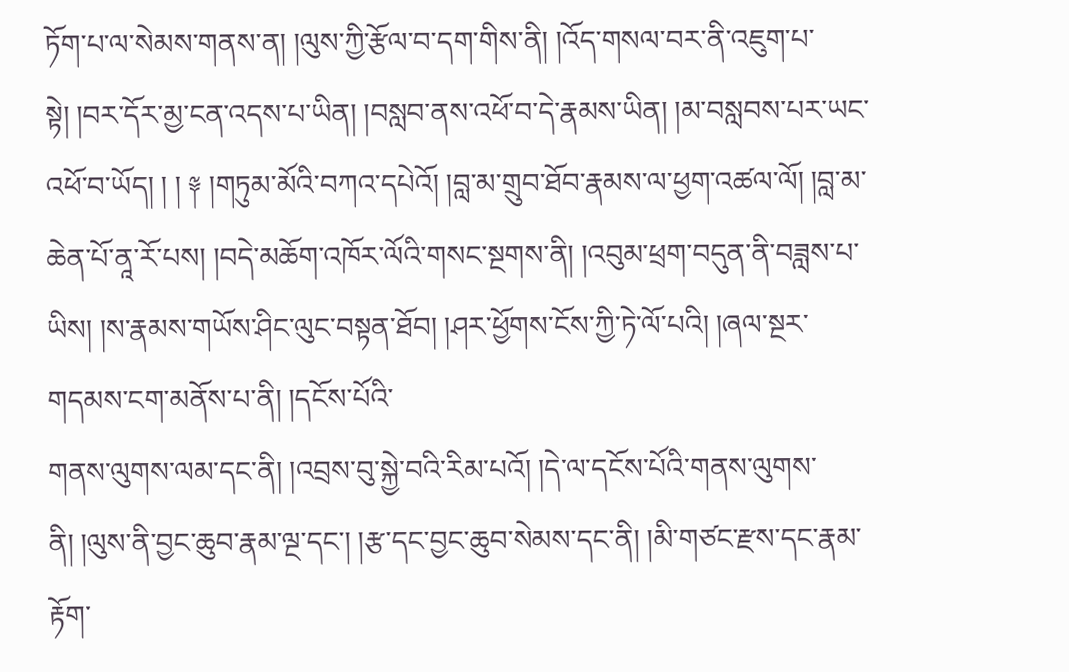ཏོག་པ་ལ་སེམས་གནས་ན། །ལུས་ཀྱི་རྩོལ་བ་དག་གིས་ནི། །འོད་གསལ་བར་ནི་འཇུག་པ་སྟེ། །བར་དོར་མྱ་ངན་འདས་པ་ཡིན། །བསླབ་ནས་འཕོ་བ་དེ་རྣམས་ཡིན། །མ་བསླབས་པར་ཡང་འཕོ་བ་ཡོད། ། ། ༈ །གཏུམ་མོའི་བཀའ་དཔེའོ། །བླ་མ་གྲུབ་ཐོབ་རྣམས་ལ་ཕྱག་འཚལ་ལོ། །བླ་མ་ཆེན་པོ་ནཱ་རོ་པས། །བདེ་མཆོག་འཁོར་ལོའི་གསང་སྔགས་ནི། །འབུམ་ཕྲག་བདུན་ནི་བཟླས་པ་ཡིས། །ས་རྣམས་གཡོས་ཤིང་ལུང་བསྟན་ཐོབ། །ཤར་ཕྱོགས་ངོས་ཀྱི་ཏེ་ལོ་པའི། །ཞལ་སྔར་གདམས་ངག་མནོས་པ་ནི། །དངོས་པོའི་
གནས་ལུགས་ལམ་དང་ནི། །འབྲས་བུ་སྐྱེ་བའི་རིམ་པའོ། །དེ་ལ་དངོས་པོའི་གནས་ལུགས་ནི། །ལུས་ནི་བྱང་ཆུབ་རྣམ་ལྔ་དང་། །རྩ་དང་བྱང་ཆུབ་སེམས་དང་ནི། །མི་གཙང་རྫས་དང་རྣམ་རྟོག་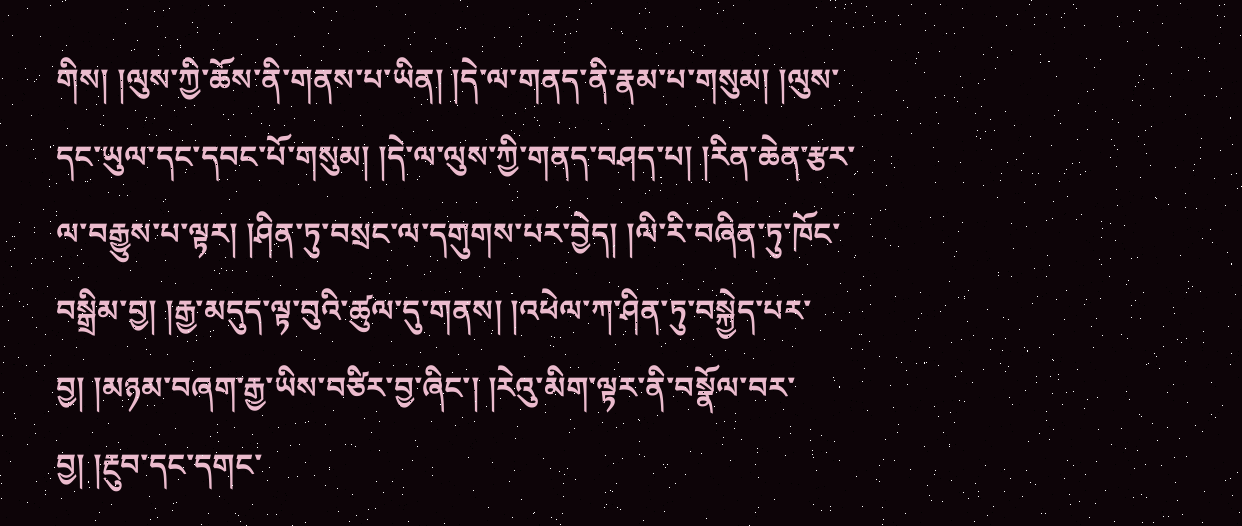གིས། །ལུས་ཀྱི་ཆོས་ནི་གནས་པ་ཡིན། །དེ་ལ་གནད་ནི་རྣམ་པ་གསུམ། །ལུས་དང་ཡུལ་དང་དབང་པོ་གསུམ། །དེ་ལ་ལུས་ཀྱི་གནད་བཤད་པ། །རིན་ཆེན་རྩར་ལ་བརྒྱུས་པ་ལྟར། །ཤིན་ཏུ་བསྲང་ལ་དགུགས་པར་བྱེད། །ལི་རི་བཞིན་ཏུ་ཁོང་བསྒྲིམ་བྱ། །རྒྱ་མདུད་ལྟ་བུའི་ཚུལ་དུ་གནས། །འཕེལ་ཀ་ཤིན་ཏུ་བསྐྱེད་པར་བྱ། །མཉམ་བཞག་རྒྱ་ཡིས་བཙིར་བྱ་ཞིང་། །རེའུ་མིག་ལྟར་ནི་བསྣོལ་བར་བྱ། །རྔུབ་དང་དགང་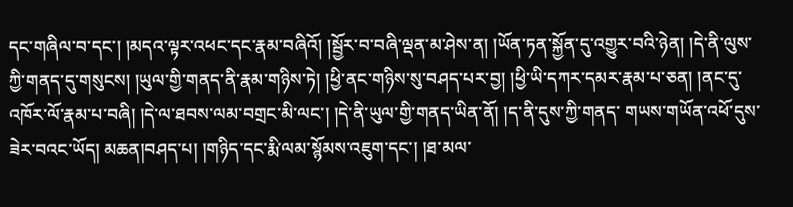དང་གཞིལ་བ་དང་། །མདའ་ལྟར་འཕང་དང་རྣམ་བཞིའོ། །སྦྱོར་བ་བཞི་ལྡན་མ་ཤེས་ན། །ཡོན་ཏན་སྐྱོན་དུ་འགྱུར་བའི་ཉེན། །དེ་ནི་ལུས་ཀྱི་གནད་དུ་གསུངས། །ཡུལ་གྱི་གནད་ནི་རྣམ་གཉིས་ཏེ། །ཕྱི་ནང་གཉིས་སུ་བཤད་པར་བྱ། །ཕྱི་ཡི་དཀར་དམར་རྣམ་པ་ཅན། །ནང་དུ་འཁོར་ལོ་རྣམ་པ་བཞི། །དེ་ལ་ཐབས་ལམ་བགྲང་མི་ལང་། །དེ་ནི་ཡུལ་གྱི་གནད་ཡིན་ནོ། །ད་ནི་དུས་ཀྱི་གནད་ གཡས་གཡོན་འཕོ་དུས་ཟེར་བའང་ཡོད། མཆན།བཤད་པ། །གཉིད་དང་རྨི་ལམ་སྙོམས་འཇུག་དང་། །ཐ་མལ་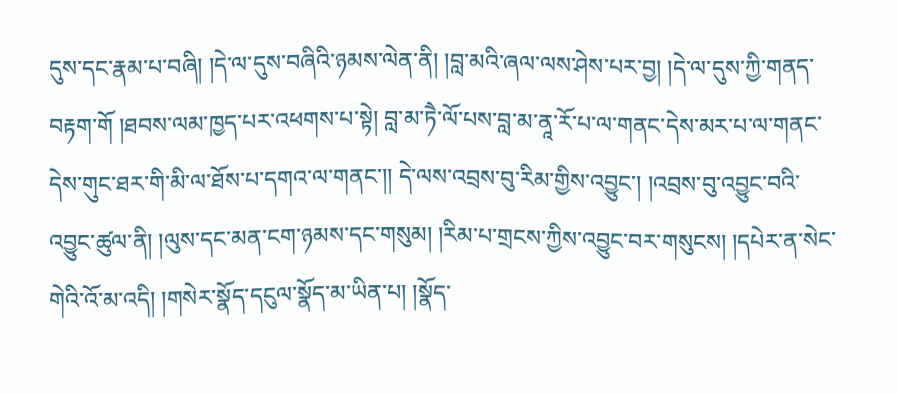དུས་དང་རྣམ་པ་བཞི། །དེ་ལ་དུས་བཞིའི་ཉམས་ལེན་ནི། །བླ་མའི་ཞལ་ལས་ཤེས་པར་བྱ། །དེ་ལ་དུས་ཀྱི་གནད་བརྟག་གོ །ཐབས་ལམ་ཁྱད་པར་འཕགས་པ་སྟེ། བླ་མ་ཏཻ་ལོ་པས་བླ་མ་ནཱ་རོ་པ་ལ་གནང་དེས་མར་པ་ལ་གནང་དེས་གུང་ཐར་གི་མི་ལ་ཐོས་པ་དགའ་ལ་གནང་།། དེ་ལས་འབྲས་བུ་རིམ་གྱིས་འབྱུང་། །འབྲས་བུ་འབྱུང་བའི་འབྱུང་ཚུལ་ནི། །ལུས་དང་མན་ངག་ཉམས་དང་གསུམ། །རིམ་པ་གྲངས་ཀྱིས་འབྱུང་བར་གསུངས། །དཔེར་ན་སེང་གེའི་འོ་མ་འདི། །གསེར་སྣོད་དངུལ་སྣོད་མ་ཡིན་པ། །སྣོད་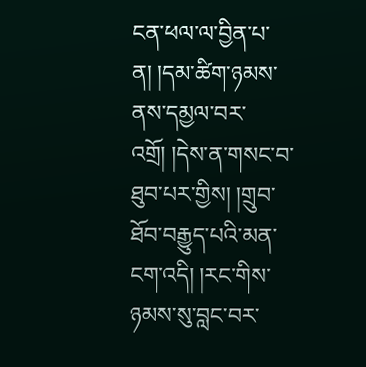ངན་ཕལ་ལ་བྱིན་པ་ན། །དམ་ཚིག་ཉམས་ནས་དམྱལ་བར་འགྲོ། །དེས་ན་གསང་བ་ཐུབ་པར་གྱིས། །གྲུབ་ཐོབ་བརྒྱུད་པའི་མན་ངག་འདི། །རང་གིས་ཉམས་སུ་བླང་བར་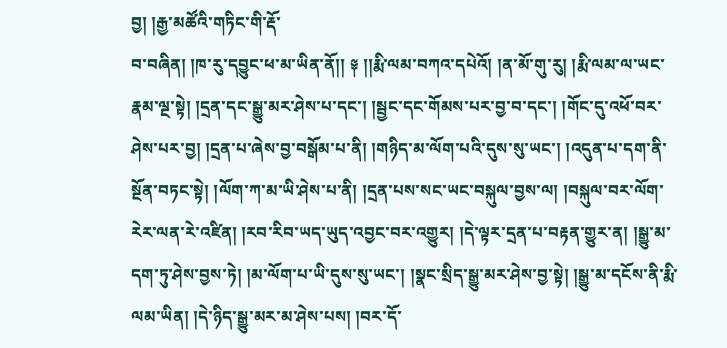བྱ། །རྒྱ་མཚོའི་གཏིང་གི་རྡོ་
བ་བཞིན། །ཁ་རུ་དབྱུང་ཕ་མ་ཡིན་ནོ།། ༈ །།རྨི་ལམ་བཀའ་དཔེའོ། །ན་མོ་གུ་རུ། །རྨི་ལམ་ལ་ཡང་རྣམ་ལྔ་སྟེ། །དྲན་དང་སྒྱུ་མར་ཤེས་པ་དང་། །སྦྱང་དང་གོམས་པར་བྱ་བ་དང་། །གོང་དུ་འཕོ་བར་ཤེས་པར་བྱ། །དྲན་པ་ཞེས་བྱ་བསྒོམ་པ་ནི། །གཉིད་མ་ལོག་པའི་དུས་སུ་ཡང་། །འདུན་པ་དག་ནི་སྔོན་བཏང་སྟེ། །ལོག་ཀ་མ་ཡི་ཤེས་པ་ནི། །དྲན་པས་སང་ཡང་བསྐུལ་བྱས་ལ། །བསྐུལ་བར་ལོག་རེར་ལན་རེ་འཛིན། །རབ་རིབ་ཡད་ཡུད་འབྱང་བར་འགྱུར། །དེ་ལྟར་དྲན་པ་བརྟན་གྱུར་ན། །སྒྱུ་མ་དག་ཏུ་ཤེས་བྱས་ཏེ། །མ་ལོག་པ་ཡི་དུས་སུ་ཡང་། །སྣང་སྲིད་སྒྱུ་མར་ཤེས་བྱ་སྟེ། །སྒྱུ་མ་དངོས་ནི་རྨི་ལམ་ཡིན། །དེ་ཉིད་སྒྱུ་མར་མ་ཤེས་པས། །བར་དོ་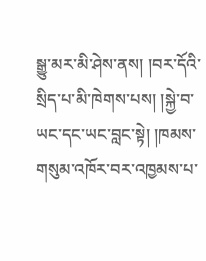སྒྱུ་མར་མི་ཤེས་ནས། །བར་དོའི་སྲིད་པ་མི་ཁེགས་པས། །སྐྱེ་བ་ཡང་དང་ཡང་བླང་སྟེ། །ཁམས་གསུམ་འཁོར་བར་འཁྱམས་པ་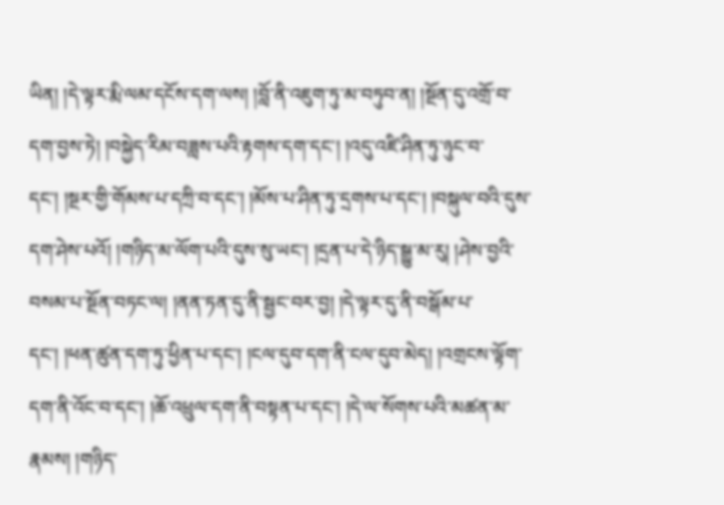ཡིན། །དེ་ལྟར་རྨི་ལམ་དངོས་དག་ལས། །བློ་ནི་འཇུག་ཏུ་མ་བཏུབ་ན། །སྔོན་དུ་འགྲོ་བ་དག་བྱས་ཏེ། །བསྐྱེད་རིམ་བཟླས་པའི་རྟགས་དག་དང་། །འདུ་འཛི་ཤིན་ཏུ་ཉུང་བ་དང་། །སྔར་གྱི་གོམས་པ་དཀྲི་བ་དང་། །མོས་པ་ཤིན་ཏུ་དྲགས་པ་དང་། །བསྐུལ་བའི་དུས་དག་ཤེས་པའོ། །གཉིད་མ་ལོག་པའི་དུས་སུ་ཡང་། །དྲན་པ་དེ་ཉིད་སྒྱུ་མ་རུ། །ཤེས་བྱའི་བསམ་པ་སྔོན་བཏང་ལ། །ནན་ཏན་དུ་ནི་སྦྱང་བར་བྱ། །དེ་ལྟར་དུ་ནི་བསྒོམ་པ་དང་། །ཕན་ཚུན་དག་ཏུ་ཕྱིན་པ་དང་། །ངལ་དུབ་དག་ནི་ངལ་དུབ་མེད། །འགྲངས་ལྟོག་དག་ནི་འོང་བ་དང་། །ཆོ་འཕྲུལ་དག་ནི་བསྟན་པ་དང་། །དེ་ལ་སོགས་པའི་མཚན་མ་རྣམས། །གཉིད་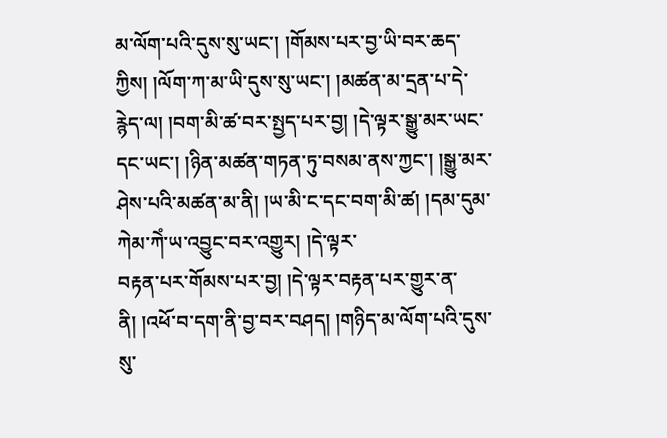མ་ལོག་པའི་དུས་སུ་ཡང་། །གོམས་པར་བྱ་ཡི་བར་ཆད་ཀྱིས། །ལོག་ཀ་མ་ཡི་དུས་སུ་ཡང་། །མཚན་མ་དྲན་པ་དེ་རྙེད་ལ། །བག་མི་ཚ་བར་སྤྱད་པར་བྱ། །དེ་ལྟར་སྒྱུ་མར་ཡང་དང་ཡང་། །ཉིན་མཚན་གཏན་ཏུ་བསམ་ནས་ཀྱང་། །སྒྱུ་མར་ཤེས་པའི་མཚན་མ་ནི། །ཡ་མི་ང་དང་བག་མི་ཚ། །དམ་དུམ་ཀེམ་ཀེཾ་ཡ་འབྱུང་བར་འགྱུར། །དེ་ལྟར་
བརྟན་པར་གོམས་པར་བྱ། །དེ་ལྟར་བརྟན་པར་གྱུར་ན་ནི། །འཕོ་བ་དག་ནི་བྱ་བར་བཤད། །གཉིད་མ་ལོག་པའི་དུས་སུ་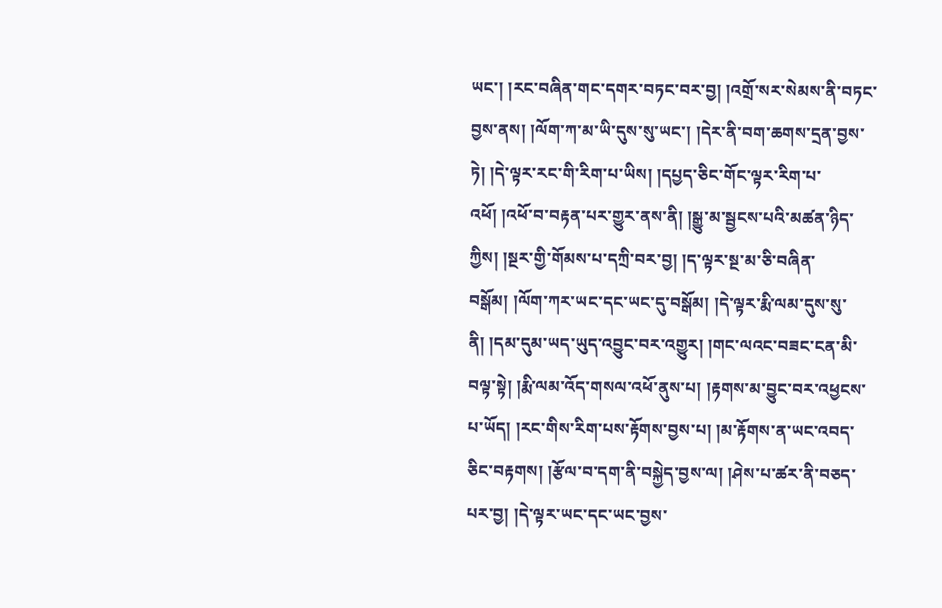ཡང་། །རང་བཞིན་གང་དགར་བཏང་བར་བྱ། །འགྲོ་སར་སེམས་ནི་བཏང་བྱས་ནས། །ལོག་ཀ་མ་ཡི་དུས་སུ་ཡང་། །དེར་ནི་བག་ཆགས་དྲན་བྱས་ཏེ། །དེ་ལྟར་རང་གི་རིག་པ་ཡིས། །དཔྱད་ཅིང་གོང་ལྟར་རིག་པ་འཕོ། །འཕོ་བ་བརྟན་པར་གྱུར་ནས་ནི། །སྒྱུ་མ་སྦྱངས་པའི་མཚན་ཉིད་ཀྱིས། །སྔར་གྱི་གོམས་པ་དཀྲི་བར་བྱ། །ད་ལྟར་སྔ་མ་ཅི་བཞིན་བསྒོམ། །ལོག་ཀར་ཡང་དང་ཡང་དུ་བསྒོམ། །དེ་ལྟར་རྨི་ལམ་དུས་སུ་ནི། །དམ་དུམ་ཡད་ཡུད་འབྱུང་བར་འགྱུར། །གང་ལའང་བཟང་ངན་མི་བལྟ་སྟེ། །རྨི་ལམ་འོད་གསལ་འཕོ་ནུས་པ། །རྟགས་མ་བྱུང་བར་འཕྱངས་པ་ཡོད། །རང་གིས་རིག་པས་རྟོགས་བྱས་པ། །མ་རྟོགས་ན་ཡང་འབད་ཅིང་བརྟགས། །རྩོལ་བ་དག་ནི་བསྐྱེད་བྱས་ལ། །ཤེས་པ་ཚར་ནི་བཅད་པར་བྱ། །དེ་ལྟར་ཡང་དང་ཡང་བྱས་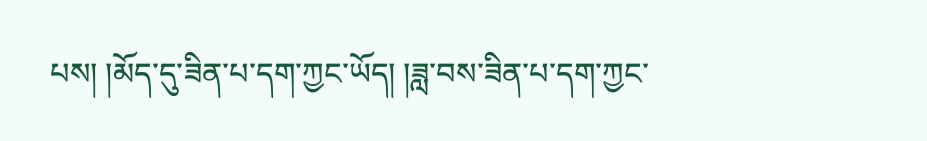པས། །མོད་དུ་ཟིན་པ་དག་ཀྱང་ཡོད། །ཟླ་བས་ཟིན་པ་དག་ཀྱང་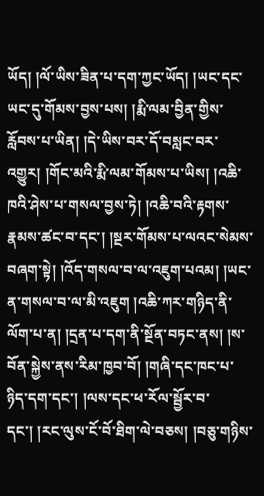ཡོད། །ལོ་ཡིས་ཟིན་པ་དག་ཀྱང་ཡོད། །ཡང་དང་ཡང་དུ་གོམས་བྱས་པས། །རྨི་ལམ་བྱིན་གྱིས་རློབས་པ་ཡིན། །དེ་ཡིས་བར་དོ་བསླང་བར་འགྱུར། །གོང་མའི་རྨི་ལམ་གོམས་པ་ཡིས། །འཆི་ཁའི་ཤེས་པ་གསལ་བྱས་ཏེ། །འཆི་བའི་རྟགས་རྣམས་ཚང་བ་དང་། །སྔར་གོམས་པ་ལའང་སེམས་བཞག་སྟེ། །འོད་གསལ་བ་ལ་འཇུག་པའམ། །ཡང་ན་གསལ་བ་ལ་མི་འཇུག །འཆི་ཀར་གཉིད་ནི་ལོག་པ་ན། །དྲན་པ་དག་ནི་སྔོན་བཏང་ནས། །ས་བོན་སྐྱེས་ནས་རིམ་ཁྱབ་བོ། །གཞི་དང་ཁང་པ་ཉིད་དག་དང་། །ལས་དང་ཕ་རོལ་སྦྱོར་བ་དང་། །རང་ལུས་ངོ་བོ་ཐིག་ལེ་བཅས། །བཅུ་གཉིས་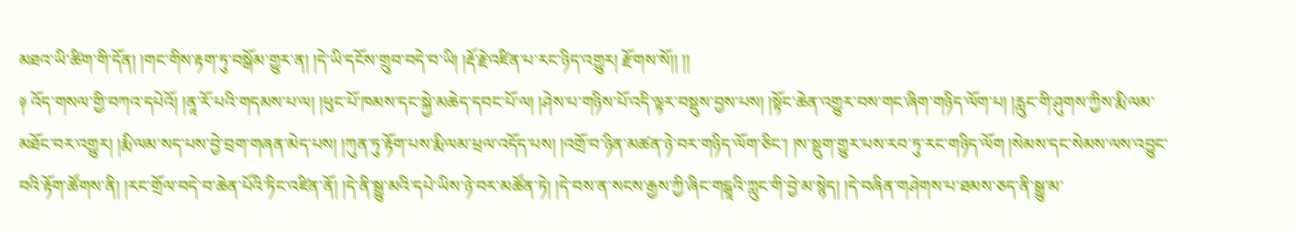མཐའ་ཡི་ཚིག་གི་དོན། །གང་གིས་རྟག་ཏུ་བསྒོམ་གྱུར་ན། །དེ་ཡི་དངོས་གྲུབ་བདེ་བ་ཡི། །རྡོ་རྗེ་འཛིན་པ་རང་ཉིད་འགྱུར། རྫོགས་སོ།། །།
༈ འོད་གསལ་གྱི་བཀའ་དཔེའོ། །ནཱ་རོ་པའི་གདམས་པ་ལ། །ཕུང་པོ་ཁམས་དང་སྐྱེ་མཆེད་དབང་པོ་ལ། །ཤེས་པ་གཉིས་པོ་འདི་ལྟར་བསྡུས་བྱས་པས། །སྟོང་ཆེན་འགྱུར་བས་གང་ཞིག་གཉིད་ལོག་པ། །རླུང་གི་ཤུགས་ཀྱིས་རྨི་ལམ་མཐོང་བར་འགྱུར། །རྨི་ལམ་སད་པས་བྱེ་བྲག་གཞན་མེད་པས། །ཀུན་ཏུ་རྟོག་པས་རྨི་ལམ་ཕྲལ་འདོད་པས། །འགྲོ་བ་ཉིན་མཚན་ཉེ་བར་གཉིད་ལོག་ཅིང་། །ས་སྡུག་གྱུར་པས་རབ་ཏུ་རང་གཉིད་ལོག །སེམས་དང་སེམས་ལས་འབྱུང་བའི་རྟོག་ཚོགས་ནི། །རང་གྲོལ་བདེ་བ་ཆེན་པོའི་ཏིང་འཛིན་ནོ། །དེ་ནི་སྒྱུ་མའི་དཔེ་ཡིས་ཉེ་བར་མཚོན་ཏེ། །དེ་བས་ན་སངས་རྒྱས་ཀྱི་ཞིང་གངྒཱའི་ཀླུང་གི་བྱེ་མ་སྙེད། །དེ་བཞིན་གཤེགས་པ་ཐམས་ཅད་ནི་སྒྱུ་མ་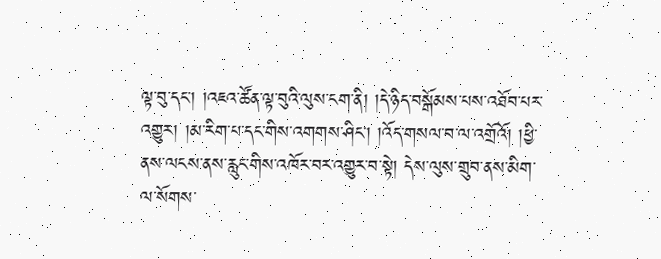ལྟ་བུ་དང་། །འཇའ་ཚོན་ལྟ་བུའི་ལུས་ངག་ནི། །དེ་ཉིད་བསྒོམས་པས་འཐོབ་པར་འགྱུར། །མ་རིག་པ་དང་གིས་འགགས་ཤིང་། །འོད་གསལ་བ་ལ་འགྲོའོ། །ཕྱི་ནས་ལངས་ནས་རླུང་གིས་འཁོར་བར་འགྱུར་བ་སྟེ། དེས་ལུས་གྲུབ་ནས་མིག་ལ་སོགས་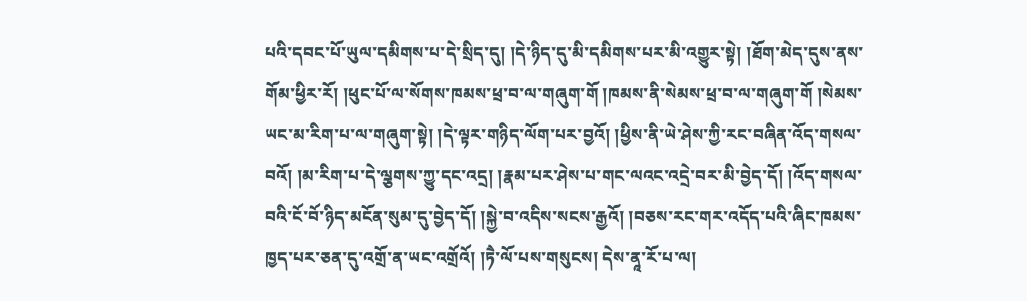པའི་དབང་པོ་ཡུལ་དམིགས་པ་དེ་སྲིད་དུ། །དེ་ཉིད་དུ་མི་དམིགས་པར་མི་འགྱུར་སྟེ། །ཐོག་མེད་དུས་ནས་གོམ་ཕྱིར་རོ། །ཕུང་པོ་ལ་སོགས་ཁམས་ཕྲ་བ་ལ་གཞུག་གོ །ཁམས་ནི་སེམས་ཕྲ་བ་ལ་གཞུག་གོ །སེམས་ཡང་མ་རིག་པ་ལ་གཞུག་སྟེ། །དེ་ལྟར་གཉིད་ལོག་པར་བྱའོ། །ཕྱིས་ནི་ཡེ་ཤེས་ཀྱི་རང་བཞིན་འོད་གསལ་བའོ། །མ་རིག་པ་དེ་ལྕགས་ཀྱུ་དང་འདྲ། །རྣམ་པར་ཤེས་པ་གང་ལའང་འདྲེ་བར་མི་བྱེད་དོ། །འོད་གསལ་བའི་ངོ་བོ་ཉིད་མངོན་སུམ་དུ་བྱེད་དོ། །སྐྱེ་བ་འདིས་སངས་རྒྱའོ། །བཅས་རང་གར་འདོད་པའི་ཞིང་ཁམས་ཁྱད་པར་ཅན་དུ་འགྲོ་ན་ཡང་འགྲོའོ། །ཏཻ་ལོ་པས་གསུངས། དེས་ནཱ་རོ་པ་ལ།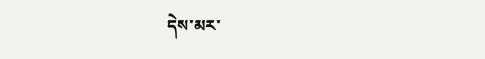དེས་མར་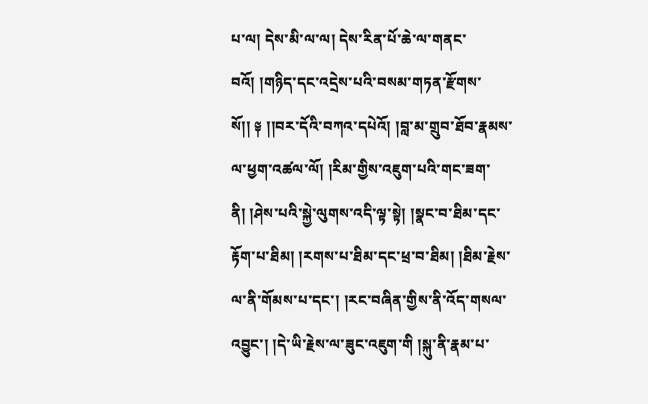པ་ལ། དེས་མི་ལ་ལ། དེས་རིན་པོ་ཆེ་ལ་གནང་བའོ། །གཉིད་དང་འདྲེས་པའི་བསམ་གཏན་རྫོགས་སོ།། ༈ །།བར་དོའི་བཀའ་དཔེའོ། །བླ་མ་གྲུབ་ཐོབ་རྣམས་
ལ་ཕྱག་འཚལ་ལོ། །རིམ་གྱིས་འཇུག་པའི་གང་ཟག་ནི། །ཤེས་པའི་སྐྱེ་ལུགས་འདི་ལྟ་སྟེ། །སྣང་བ་ཐིམ་དང་རྟོག་པ་ཐིམ། །རགས་པ་ཐིམ་དང་ཕྲ་བ་ཐིམ། །ཐིམ་རྗེས་ལ་ནི་གོམས་པ་དང་། །རང་བཞིན་གྱིས་ནི་འོད་གསལ་འབྱུང་། །དེ་ཡི་རྗེས་ལ་ཟུང་འཇུག་གི །སྐུ་ནི་རྣམ་པ་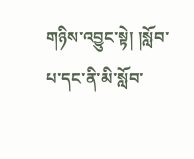གཉིས་འབྱུང་སྟེ། །སློབ་པ་དང་ནི་མི་སློབ་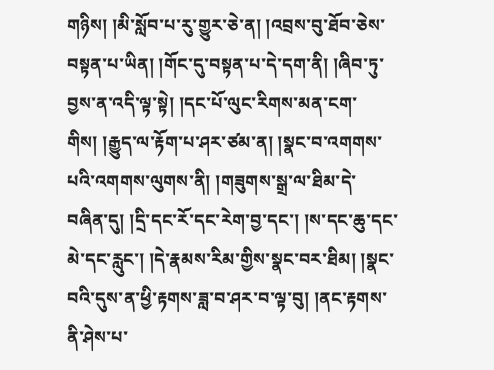གཉིས། །མི་སློབ་པ་རུ་གྱུར་ཅེ་ན། །འབྲས་བུ་ཐོབ་ཅེས་བསྟན་པ་ཡིན། །གོང་དུ་བསྟན་པ་དེ་དག་ནི། །ཞིབ་ཏུ་བྱས་ན་འདི་ལྟ་སྟེ། །དང་པོ་ལུང་རིགས་མན་ངག་གིས། །རྒྱུད་ལ་རྟོག་པ་ཤར་ཙམ་ན། །སྣང་བ་འགགས་པའི་འགགས་ལུགས་ནི། །གཟུགས་སྒྲ་ལ་ཐིམ་དེ་བཞིན་དུ། །དྲི་དང་རོ་དང་རེག་བྱ་དང་། །ས་དང་ཆུ་དང་མེ་དང་རླུང་། །དེ་རྣམས་རིམ་གྱིས་སྣང་བར་ཐིམ། །སྣང་བའི་དུས་ན་ཕྱི་རྟགས་ཟླ་བ་ཤར་བ་ལྟ་བུ། །ནང་རྟགས་ནི་ཤེས་པ་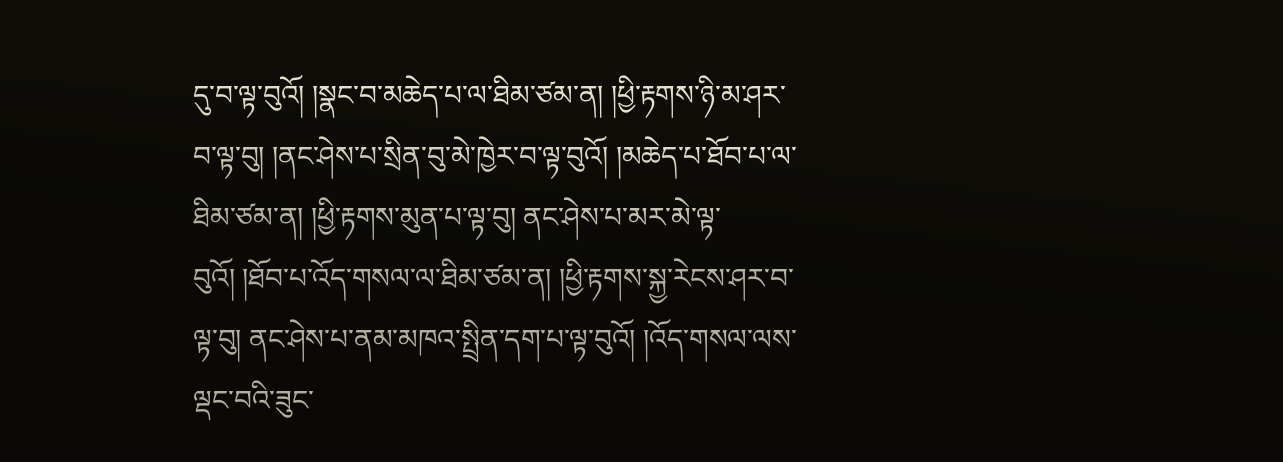དུ་བ་ལྟ་བུའོ། །སྣང་བ་མཆེད་པ་ལ་ཐིམ་ཙམ་ན། །ཕྱི་རྟགས་ཉི་མ་ཤར་བ་ལྟ་བུ། །ནང་ཤེས་པ་སྲིན་བུ་མེ་ཁྱེར་བ་ལྟ་བུའོ། །མཆེད་པ་ཐོབ་པ་ལ་ཐིམ་ཙམ་ན། །ཕྱི་རྟགས་མུན་པ་ལྟ་བུ། ནང་ཤེས་པ་མར་མེ་ལྟ་བུའོ། །ཐོབ་པ་འོད་གསལ་ལ་ཐིམ་ཙམ་ན། །ཕྱི་རྟགས་སྐྱ་རེངས་ཤར་བ་ལྟ་བུ། ནང་ཤེས་པ་ནམ་མཁའ་སྤྲིན་དག་པ་ལྟ་བུའོ། །འོད་གསལ་ལས་ལྡང་བའི་ཟུང་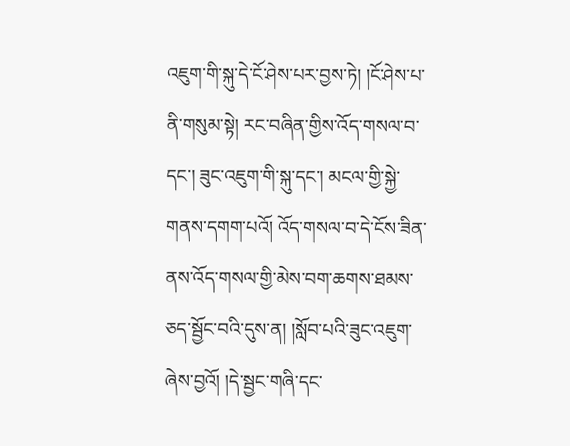འཇུག་གི་སྐུ་དེ་ངོ་ཤེས་པར་བྱས་ཏེ། །ངོ་ཤེས་པ་ནི་གསུམ་སྟེ། རང་བཞིན་གྱིས་འོད་གསལ་བ་དང་། ཟུང་འཇུག་གི་སྐུ་དང་། མངལ་གྱི་སྐྱེ་གནས་དགག་པའོ། འོད་གསལ་བ་དེ་ངོས་ཟིན་ནས་འོད་གསལ་གྱི་མེས་བག་ཆགས་ཐམས་ཅད་སྦྱོང་བའི་དུས་ན། །སློབ་པའི་ཟུང་འཇུག་ཞེས་བྱའོ། །དེ་སྦྱང་གཞི་དང་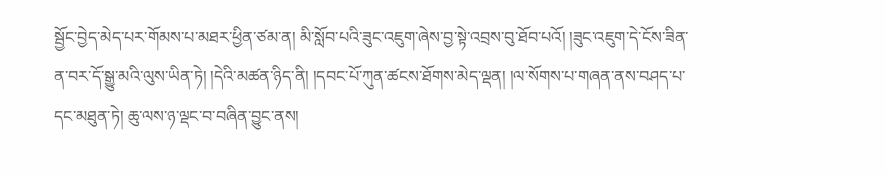སྦྱོང་བྱེད་མེད་པར་གོམས་པ་མཐར་ཕྱིན་ཙམ་ན། མི་སློབ་པའི་ཟུང་འཇུག་ཞེས་བྱ་སྟེ་འབྲས་བུ་ཐོབ་པའོ། །ཟུང་འཇུག་དེ་ངོས་ཟིན་ན་བར་དོ་སྒྱུ་མའི་ལུས་ཡིན་ཏེ། །དེའི་མཚན་ཉིད་ནི། །དབང་པོ་ཀུན་ཚངས་ཐོགས་མེད་ལྡན། །ལ་སོགས་པ་གཞན་ནས་བཤད་པ་དང་མཐུན་ཏེ། ཆུ་ལས་ཉ་ལྡང་བ་བཞིན་བྱུང་ནས།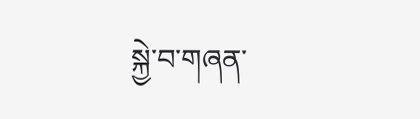སྐྱེ་བ་གཞན་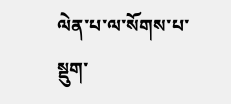ལེན་པ་ལ་སོགས་པ་སྡུག་